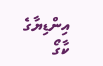އިންޑިޔާގެ ކާގޯ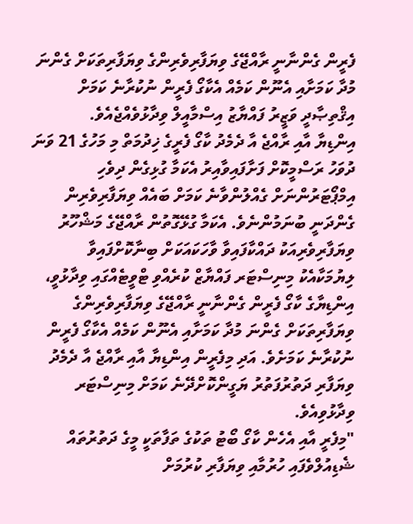ފެރީން ގެންނާނީ ރާއްޖޭގެ ވިޔަފާރިވެރިންގެ ވިޔަފާރިތަކަށް ގެންނަ މުދާ ކަމަށާއި އެނޫން ކަމެއް އެކާގޯ ފެރީން ނުކުރާނެ ކަމަށް އިޤްތިޞާދީ ވަޒީރު ފައްޔާޒު އިސްމާއީލް ވިދާޅުވެއްޖެއެވެ.
އިންޑިޔާ އާއި ރާއްޖެ އާ ދެމެދު ކާގޯ ފެރީގެ ޚިދުމަތް މި މަހުގެ 21 ވަނަ ދުވަހު ރަސްމީކޮށް ފަށާފައިވާއިރު އެކަމާ ގުޅިގެން ދިވެހި އިމްޕޯޓަރުންނަށް ގެއްލުންވާނެ ކަމަށް ބައެއް ވިޔަފާރިވެރިން ގެންދަނީ ބުނަމުންނެވެ. އެކަމާ ގުޅޭގޮތުން ރާއްޖޭގެ މަޝްހޫރު ވިޔަފާރިވެރިއަކު ދައްކާފައިވާ ވާހަކައަކަށް ބިނާކޮށްފައިވާ ލިޔުމަކާއެކު މިނިސްޓަރ ފައްޔާޒް ކުރެއްވި ޓްވީޓެއްގައި ވިދާޅުވީ، އިންޑިޔާގެ ކާގޯ ފެރީން ގެންނާނީ ރާއްޖޭގެ ވިޔަފާރިވެރިންގެ ވިޔަފާރިތަކަށް ގެންނަ މުދާ ކަމަށާއި އެނޫން ކަމެއް އެކާގޯ ފެރީން ނުކުރާނެ ކަމަށެވެ. އަދި މިފެރީން އިންޑިޔާ އާއި ރާއްޖެ އާ ދެމެދު ވިޔަފާރި ދަތުރުފަތުރު ޔަގީންކޮށްދޭނެ ކަމަށް މިނިސްޓަރ ވިދާޅުވިއެވެ.
"މިފެރީ އާއި އެހެން ކާގޯ ބޯޓު ތަކުގެ ތަފާތަކީ މީގެ ދަތުރުތައް ޝެޑިއުލްވެފައި ހުރުމާއި ވިޔަފާރި ކުރުމަށް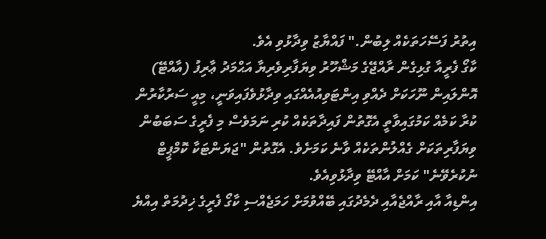އިތުރު ފަސޭހަތަކެއް ލިބުން." ފައްޔާޒު ވިދާޅުވި އެވެ.
ކާގޯ ފެރީއާ ގުޅިގެން ރާއްޖޭގެ މަޝްހޫރު ވިޔަފާރިވެރިޔާ އަޙްމަދު ޢާރިފު (އާއްޓޭ) އޮންލައިން ނޫހަކަށް ދެއްވި އިންޓަވިއުއެއްގައި ވިދާޅުވެފައިވަނީ، މިއީ ސަރުކާރުން ކުރާ ކަމެއް ކަމުގައިވާތީ އެގޮތުން ފައިދާތަކެއް ކުރި ނަމަވެސް މި ފެރީގެ ސަބަބުން ވިޔަފާރިތަކަށް ގެއްލުންތަކެއް ވާނެ ކަމަށެވެ. އެގޮތުން "ޖަޔަންޓަކާ ކޮމްޕީޓް ނުކުރެވޭނެ" ކަމަށް އާއްޓޭ ވިދާޅުވިއެވެ.
އިންޑިއާ އާއި ރާއްޖެއާއި ދެމެދުގައި ބޭއްވުމަށް ހަމަޖެއްސި ކާގޯ ފެރީގެ ޚިދުމަތް އިއްޔެ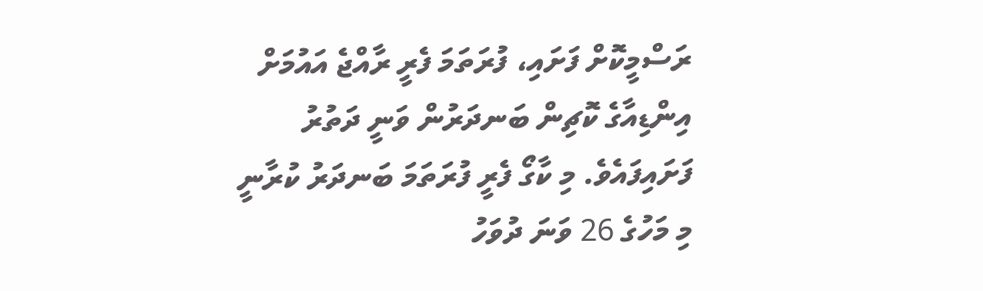ރަސްމީކޮށް ފަށައި، ފުރަތަމަ ފެރީ ރާއްޖެ އައުމަށް އިންޑިއާގެ ކޮޗިން ބަނދަރުން ވަނީ ދަތުރު ފަށައިފައެވެ. މި ކާގޯ ފެރީ ފުރަތަމަ ބަނދަރު ކުރާނީ މި މަހުގެ 26 ވަނަ ދުވަހު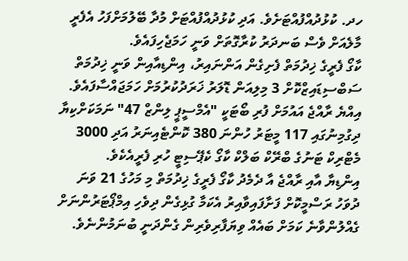ހދ. ކުޅުދުއްފުއްޓަށެވެ. އަދި ކުޅުދުއްފުއްޓަށް މުދާ ބޭލުމަށްފަހު އެފެރީ މާލެއަށް ވެސް ބަނދަރު ކުރާގޮތަށް ވަނީ ހަމަޖެހިފައެވެ.
ކާގޯ ފެރީގެ ޚިދުމަތް ފެށިގެން އަންނައިރު، އިންޑިއާއިން ވަނީ ޚިދުމަތް ސަބްސިޑައިޒްކޮށް 3 މިލިއަން ޑޮލަރު ޚަރަދުކުރުމަށް ހަމަޖައްސާފައެވެ. އިއްޔެ ރާއްޖެ އައުމަށް ފުރި ބޯޓަކީ "އެމްސީޕީ ލިންޒް 47" ނަމަކަށްކިޔާ ދިގުމިނުގައި 117 މީޓަރު ހުންނަ 380 ކޮންޓެއިނަރު އަދި 3000 މެޓްރިކް ޓަނުގެ ބްރޭކް ބަލްކް ކާގޯ ކެޕޭސިޓީ ހުރި ފެރީއެކެވެ.
އިންޑިޔާ އާއި ރާއްޖެ އާ ދެމެދު ކާގޯ ފެރީގެ ޚިދުމަތް މި މަހުގެ 21 ވަނަ ދުވަހު ރަސްމީކޮށް ފަށާފައިވާއިރު އެކަމާ ގުޅިގެން ދިވެހި އިމްޕޯޓަރުންނަށް ގެއްލުންވާނެ ކަމަށް ބައެއް ވިޔަފާރިވެރިން ގެންދަނީ ބުނަމުންނެވެ.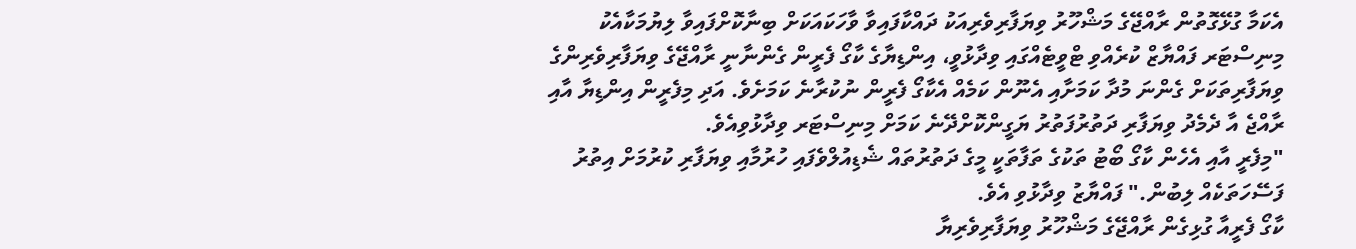އެކަމާ ގުޅޭގޮތުން ރާއްޖޭގެ މަޝްހޫރު ވިޔަފާރިވެރިއަކު ދައްކާފައިވާ ވާހަކައަކަށް ބިނާކޮށްފައިވާ ލިޔުމަކާއެކު މިނިސްޓަރ ފައްޔާޒް ކުރެއްވި ޓްވީޓެއްގައި ވިދާޅުވީ، އިންޑިޔާގެ ކާގޯ ފެރީން ގެންނާނީ ރާއްޖޭގެ ވިޔަފާރިވެރިންގެ ވިޔަފާރިތަކަށް ގެންނަ މުދާ ކަމަށާއި އެނޫން ކަމެއް އެކާގޯ ފެރީން ނުކުރާނެ ކަމަށެވެ. އަދި މިފެރީން އިންޑިޔާ އާއި ރާއްޖެ އާ ދެމެދު ވިޔަފާރި ދަތުރުފަތުރު ޔަގީންކޮށްދޭނެ ކަމަށް މިނިސްޓަރ ވިދާޅުވިއެވެ.
"މިފެރީ އާއި އެހެން ކާގޯ ބޯޓު ތަކުގެ ތަފާތަކީ މީގެ ދަތުރުތައް ޝެޑިއުލްވެފައި ހުރުމާއި ވިޔަފާރި ކުރުމަށް އިތުރު ފަސޭހަތަކެއް ލިބުން." ފައްޔާޒު ވިދާޅުވި އެވެ.
ކާގޯ ފެރީއާ ގުޅިގެން ރާއްޖޭގެ މަޝްހޫރު ވިޔަފާރިވެރިޔާ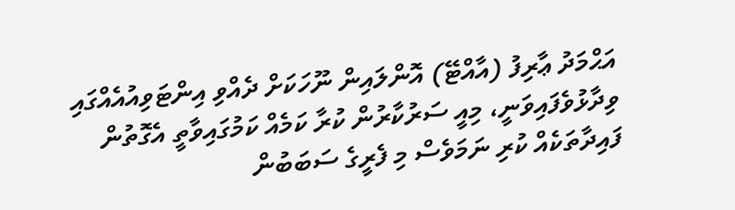އަޙްމަދު ޢާރިފު (އާއްޓޭ) އޮންލައިން ނޫހަކަށް ދެއްވި އިންޓަވިއުއެއްގައި ވިދާޅުވެފައިވަނީ، މިއީ ސަރުކާރުން ކުރާ ކަމެއް ކަމުގައިވާތީ އެގޮތުން ފައިދާތަކެއް ކުރި ނަމަވެސް މި ފެރީގެ ސަބަބުން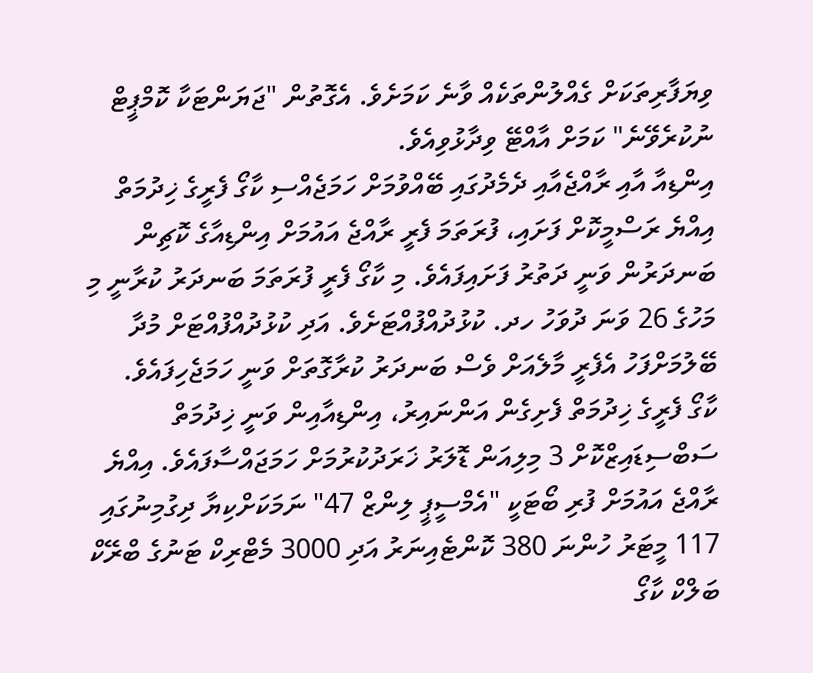ވިޔަފާރިތަކަށް ގެއްލުންތަކެއް ވާނެ ކަމަށެވެ. އެގޮތުން "ޖަޔަންޓަކާ ކޮމްޕީޓް ނުކުރެވޭނެ" ކަމަށް އާއްޓޭ ވިދާޅުވިއެވެ.
އިންޑިއާ އާއި ރާއްޖެއާއި ދެމެދުގައި ބޭއްވުމަށް ހަމަޖެއްސި ކާގޯ ފެރީގެ ޚިދުމަތް އިއްޔެ ރަސްމީކޮށް ފަށައި، ފުރަތަމަ ފެރީ ރާއްޖެ އައުމަށް އިންޑިއާގެ ކޮޗިން ބަނދަރުން ވަނީ ދަތުރު ފަށައިފައެވެ. މި ކާގޯ ފެރީ ފުރަތަމަ ބަނދަރު ކުރާނީ މި މަހުގެ 26 ވަނަ ދުވަހު ހދ. ކުޅުދުއްފުއްޓަށެވެ. އަދި ކުޅުދުއްފުއްޓަށް މުދާ ބޭލުމަށްފަހު އެފެރީ މާލެއަށް ވެސް ބަނދަރު ކުރާގޮތަށް ވަނީ ހަމަޖެހިފައެވެ.
ކާގޯ ފެރީގެ ޚިދުމަތް ފެށިގެން އަންނައިރު، އިންޑިއާއިން ވަނީ ޚިދުމަތް ސަބްސިޑައިޒްކޮށް 3 މިލިއަން ޑޮލަރު ޚަރަދުކުރުމަށް ހަމަޖައްސާފައެވެ. އިއްޔެ ރާއްޖެ އައުމަށް ފުރި ބޯޓަކީ "އެމްސީޕީ ލިންޒް 47" ނަމަކަށްކިޔާ ދިގުމިނުގައި 117 މީޓަރު ހުންނަ 380 ކޮންޓެއިނަރު އަދި 3000 މެޓްރިކް ޓަނުގެ ބްރޭކް ބަލްކް ކާގޯ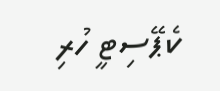ކެޕޭސިޓީ ހުރި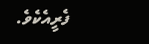ފެރީއެކެވެ.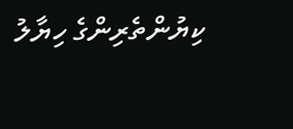ކިޔުންތެރިންގެ ހިޔާލު